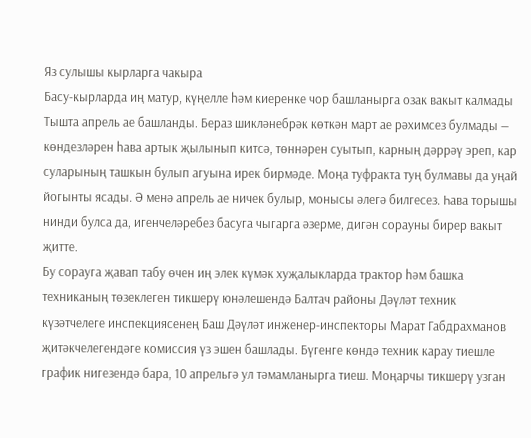Яз сулышы кырларга чакыра
Басу-кырларда иң матур, күңелле һәм киеренке чор башланырга озак вакыт калмады
Тышта апрель ае башланды. Бераз шикләнебрәк көткән март ае рәхимсез булмады — көндезләрен һава артык җылынып китсә, төннәрен суытып, карның дәррәү эреп, кар суларының ташкын булып агуына ирек бирмәде. Моңа туфракта туң булмавы да уңай йогынты ясады. Ә менә апрель ае ничек булыр, монысы әлегә билгесез. Һава торышы нинди булса да, игенчеләребез басуга чыгарга әзерме, дигән сорауны бирер вакыт җитте.
Бу сорауга җавап табу өчен иң элек күмәк хуҗалыкларда трактор һәм башка техниканың төзеклеген тикшерү юнәлешендә Балтач районы Дәүләт техник күзәтчелеге инспекциясенең Баш Дәүләт инженер-инспекторы Марат Габдрахманов җитәкчелегендәге комиссия үз эшен башлады. Бүгенге көндә техник карау тиешле график нигезендә бара, 10 апрельгә ул тәмамланырга тиеш. Моңарчы тикшерү узган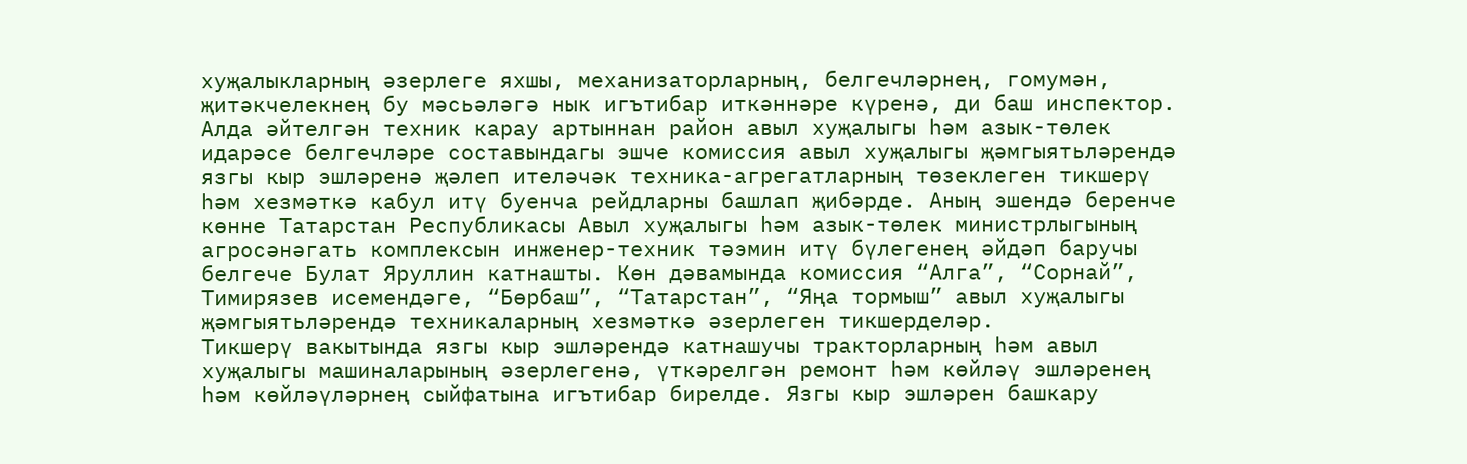хуҗалыкларның әзерлеге яхшы, механизаторларның, белгечләрнең, гомумән, җитәкчелекнең бу мәсьәләгә нык игътибар иткәннәре күренә, ди баш инспектор.
Алда әйтелгән техник карау артыннан район авыл хуҗалыгы һәм азык-төлек идарәсе белгечләре составындагы эшче комиссия авыл хуҗалыгы җәмгыятьләрендә язгы кыр эшләренә җәлеп ителәчәк техника-агрегатларның төзеклеген тикшерү һәм хезмәткә кабул итү буенча рейдларны башлап җибәрде. Аның эшендә беренче көнне Татарстан Республикасы Авыл хуҗалыгы һәм азык-төлек министрлыгының агросәнәгать комплексын инженер-техник тәэмин итү бүлегенең әйдәп баручы белгече Булат Яруллин катнашты. Көн дәвамында комиссия “Алга”, “Сорнай”, Тимирязев исемендәге, “Бөрбаш”, “Татарстан”, “Яңа тормыш” авыл хуҗалыгы җәмгыятьләрендә техникаларның хезмәткә әзерлеген тикшерделәр.
Тикшерү вакытында язгы кыр эшләрендә катнашучы тракторларның һәм авыл хуҗалыгы машиналарының әзерлегенә, үткәрелгән ремонт һәм көйләү эшләренең һәм көйләүләрнең сыйфатына игътибар бирелде. Язгы кыр эшләрен башкару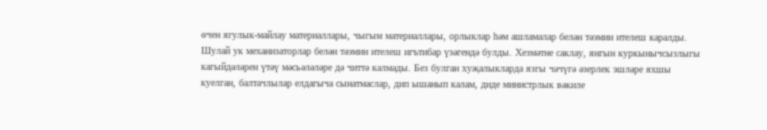өчен ягулык-майлау материаллары, чыгым материаллары, орлыклар һәм ашламалар белән тәэмин ителеш каралды. Шулай ук механизаторлар белән тәэмин ителеш игътибар үзәгендә булды. Хезмәтне саклау, янгын куркынычсызлыгы кагыйдәләрен үтәү мәсьәләләре дә читтә калмады. Без булган хуҗалыкларда язгы чәчүгә әзерлек эшләре яхшы куелган, балтачлылар елдагыча сынатмаслар, дип ышанып калам, диде министрлык вәкиле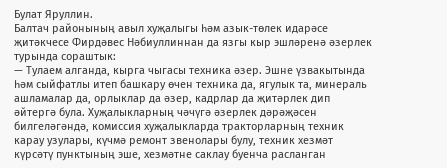Булат Яруллин.
Балтач районының авыл хуҗалыгы һәм азык-төлек идарәсе җитәкчесе Фирдәвес Нәбиуллиннан да язгы кыр эшләренә әзерлек турында сораштык:
— Тулаем алганда, кырга чыгасы техника әзер. Эшне үзвакытында һәм сыйфатлы итеп башкару өчен техника да, ягулык та, минераль ашламалар да, орлыклар да әзер, кадрлар да җитәрлек дип әйтергә була. Хуҗалыкларның чәчүгә әзерлек дәрәҗәсен билгеләгәндә, комиссия хуҗалыкларда тракторларның техник карау узулары, күчмә ремонт звенолары булу, техник хезмәт күрсәтү пунктының эше, хезмәтне саклау буенча расланган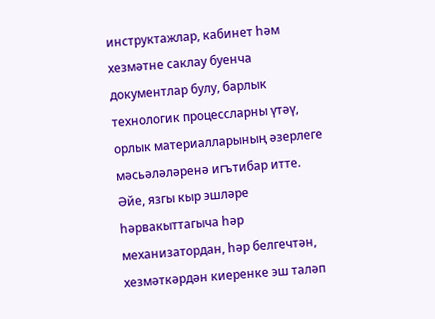инструктажлар, кабинет һәм хезмәтне саклау буенча документлар булу, барлык технологик процессларны үтәү, орлык материалларының әзерлеге мәсьәләләренә игътибар итте.
Әйе, язгы кыр эшләре һәрвакыттагыча һәр механизатордан, һәр белгечтән, хезмәткәрдән киеренке эш таләп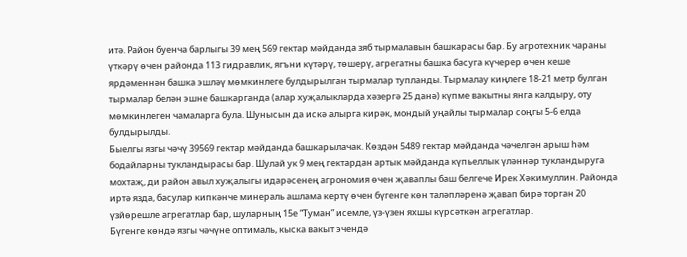итә. Район буенча барлыгы 39 мең 569 гектар мәйданда зяб тырмалавын башкарасы бар. Бу агротехник чараны үткәрү өчен районда 113 гидравлик, ягъни күтәрү, төшерү, агрегатны башка басуга күчерер өчен кеше ярдәменнән башка эшләү мөмкинлеге булдырылган тырмалар тупланды. Тырмалау киңлеге 18-21 метр булган тырмалар белән эшне башкарганда (алар хуҗалыкларда хәзергә 25 данә) күпме вакытны янга калдыру, оту мөмкинлеген чамаларга була. Шунысын да искә алырга кирәк, мондый уңайлы тырмалар соңгы 5-6 елда булдырылды.
Быелгы язгы чәчү 39569 гектар мәйданда башкарылачак. Көздән 5489 гектар мәйданда чәчелгән арыш һәм бодайларны тукландырасы бар. Шулай ук 9 мең гектардан артык мәйданда күпьеллык үләннәр тукландыруга мохтаҗ, ди район авыл хуҗалыгы идарәсенең агрономия өчен җаваплы баш белгече Ирек Хәкимуллин. Районда иртә язда, басулар кипкәнче минераль ашлама кертү өчен бүгенге көн таләпләренә җавап бирә торган 20 үзйөрешле агрегатлар бар, шуларның 15е “Туман” исемле, үз-үзен яхшы күрсәткән агрегатлар.
Бүгенге көндә язгы чәчүне оптималь, кыска вакыт эчендә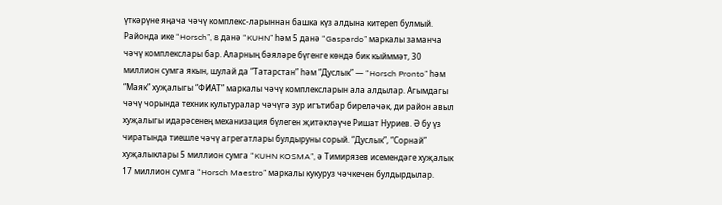үткәрүне яңача чәчү комплекс-ларыннан башка күз алдына китереп булмый. Районда ике “Horsch”, 8 данә “KUHN” һәм 5 данә “Gaspardo” маркалы заманча чәчү комплекслары бар. Аларның бәяләре бүгенге көндә бик кыйммәт, 30 миллион сумга якын, шулай да “Татарстан” һәм “Дуслык” — “Horsch Pronto” һәм “Маяк” хуҗалыгы “ФИАТ” маркалы чәчү комплексларын ала алдылар. Агымдагы чәчү чорында техник культуралар чәчүгә зур игътибар биреләчәк, ди район авыл хуҗалыгы идарәсенең механизация бүлеген җитәкләүче Ришат Нуриев. Ә бу үз чиратында тиешле чәчү агрегатлары булдыруны сорый. “Дуслык”, “Сорнай” хуҗалыклары 5 миллион сумга “KUHN KOSMA”, ә Тимирязев исемендәге хуҗалык 17 миллион сумга “Horsch Maestro” маркалы кукуруз чәчкечен булдырдылар.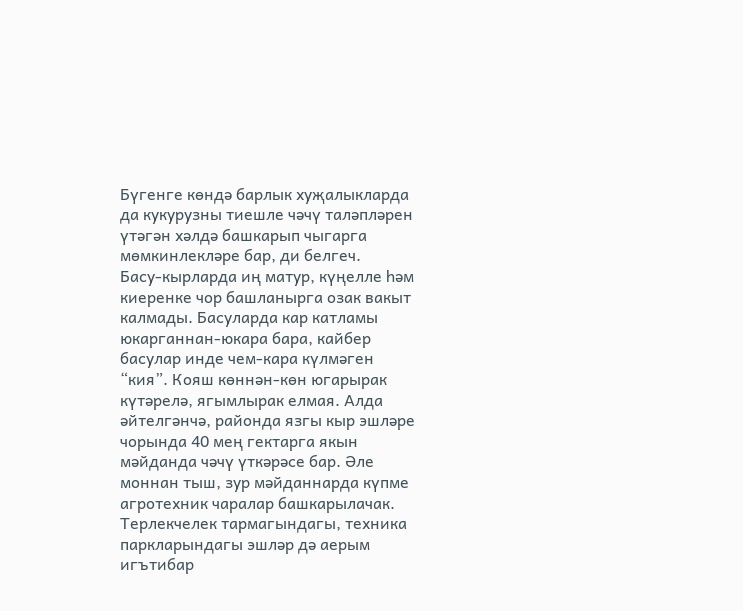Бүгенге көндә барлык хуҗалыкларда да кукурузны тиешле чәчү таләпләрен үтәгән хәлдә башкарып чыгарга мөмкинлекләре бар, ди белгеч.
Басу-кырларда иң матур, күңелле һәм киеренке чор башланырга озак вакыт калмады. Басуларда кар катламы юкарганнан-юкара бара, кайбер басулар инде чем-кара күлмәген “кия”. Кояш көннән-көн югарырак күтәрелә, ягымлырак елмая. Алда әйтелгәнчә, районда язгы кыр эшләре чорында 40 мең гектарга якын мәйданда чәчү үткәрәсе бар. Әле моннан тыш, зур мәйданнарда күпме агротехник чаралар башкарылачак. Терлекчелек тармагындагы, техника паркларындагы эшләр дә аерым игътибар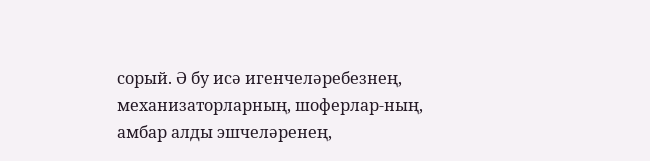сорый. Ә бу исә игенчеләребезнең, механизаторларның, шоферлар-ның, амбар алды эшчеләренең,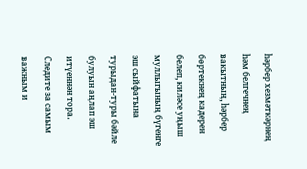һәрбер хезмәткәрнең һәм белгечнең вакытның, һәрбер бөртекнең кадерен белеп, киләсе уңыш муллыгының бүгенге эш сыйфатына турыдан-туры бәйле булуын аңлап эш итүеннән тора.
Следите за самым важным и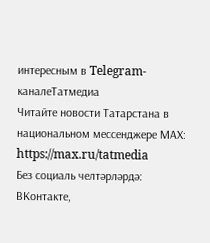интересным в Telegram-каналеТатмедиа
Читайте новости Татарстана в национальном мессенджере MАХ: https://max.ru/tatmedia
Без социаль челтәрләрдә: ВКонтакте,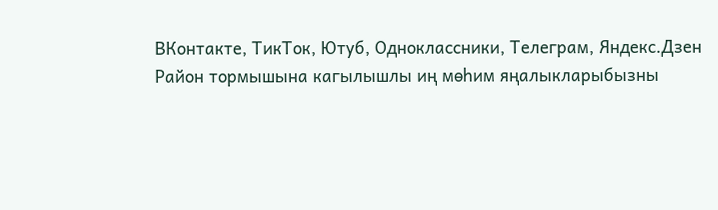ВКонтакте, ТикТок, Ютуб, Одноклассники, Телеграм, Яндекс.Дзен
Район тормышына кагылышлы иң мөһим яңалыкларыбызны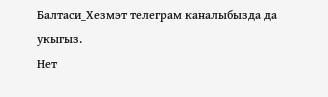Балтаси_Хезмэт телеграм каналыбызда да укыгыз.
Нет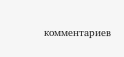комментариев